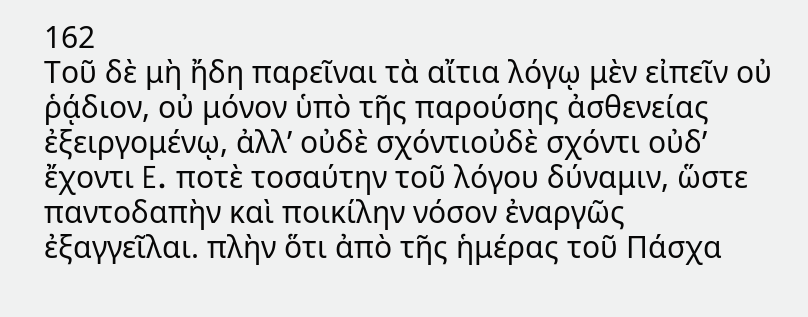162
Τοῦ δὲ μὴ ἤδη παρεῖναι τὰ αἴτια λόγῳ μὲν εἰπεῖν οὐ ῥᾴδιον, οὐ μόνον ὑπὸ τῆς παρούσης ἀσθενείας ἐξειργομένῳ, ἀλλʼ οὐδὲ σχόντιοὐδὲ σχόντι οὐδ’ ἔχοντι E. ποτὲ τοσαύτην τοῦ λόγου δύναμιν, ὥστε παντοδαπὴν καὶ ποικίλην νόσον ἐναργῶς ἐξαγγεῖλαι. πλὴν ὅτι ἀπὸ τῆς ἡμέρας τοῦ Πάσχα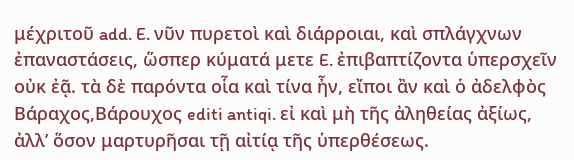μέχριτοῦ add. E. νῦν πυρετοὶ καὶ διάρροιαι, καὶ σπλάγχνων ἐπαναστάσεις, ὥσπερ κύματά μετε E. ἐπιβαπτίζοντα ὑπερσχεῖν οὐκ ἐᾷ. τὰ δὲ παρόντα οἷα καὶ τίνα ἦν, εἴποι ἂν καὶ ὁ ἀδελφὸς Βάραχος,Βάρουχος editi antiqi. εἰ καὶ μὴ τῆς ἀληθείας ἀξίως, ἀλλʼ ὅσον μαρτυρῆσαι τῇ αἰτίᾳ τῆς ὑπερθέσεως.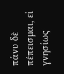πάνυ δὲ πέπεισμαι, εἰ γνησίως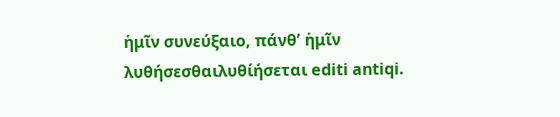ἡμῖν συνεύξαιο, πάνθʼ ἡμῖν λυθήσεσθαιλυθίήσεται editi antiqi.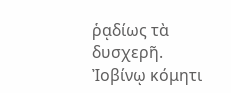ῥᾳδίως τὰ δυσχερῆ.
Ἰοβίνῳ κόμητι